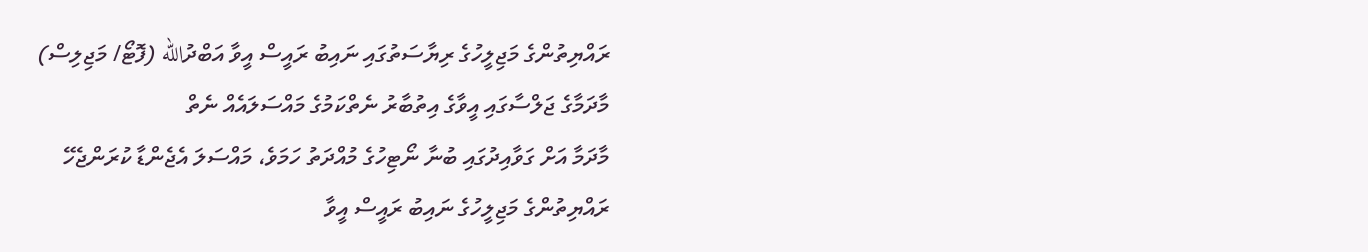ރައްޔިތުންގެ މަޖިލީހުގެ ރިޔާސަތުގައި ނައިބު ރައީސް އީވާ އަބްދުالله (ފޮޓޯ/ މަޖިލިސް)
މާދަމާގެ ޖަލްސާގައި އީވާގެ އިތުބާރު ނެތްކަމުގެ މައްސަލައެއް ނެތް
މާދަމާ އަށް ގަވާއިދުގައި ބުނާ ނޯޓިހުގެ މުއްދަތު ހަމަވެ، މައްސަލަ އެޖެންޑާ ކުރަންޖެހޭ
ރައްޔިތުންގެ މަޖިލީހުގެ ނައިބު ރައީސް އީވާ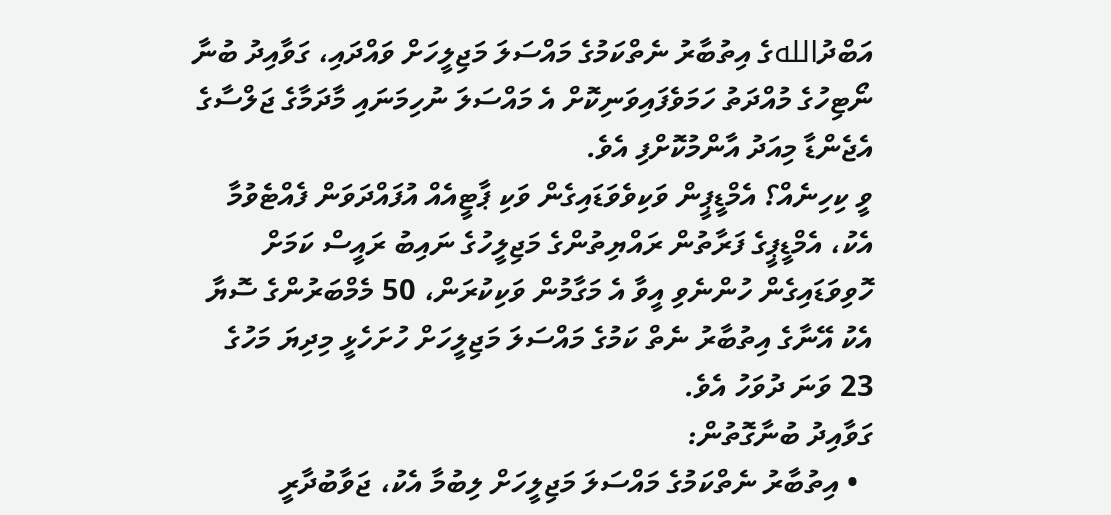އަބްދުاللهގެ އިތުބާރު ނެތްކަމުގެ މައްސަލަ މަޖިލީހަށް ވައްދައި، ގަވާއިދު ބުނާ ނޯޓިހުގެ މުއްދަތު ހަމަވެފައިވަނިކޮށް އެ މައްސަލަ ނުހިމަނައި މާދަމާގެ ޖަލްސާގެ އެޖެންޑާ މިއަދު އާންމުކޮށްފި އެވެ.
ވީ ކިހިނެއް؟ އެމްޑީޕީން ވަކިވެވަޑައިގެން ވަކި ޕާޓީއެއް އުފައްދަވަން ފެއްޓެވުމާ އެކު، އެމްޑީޕީގެ ފަރާތުން ރައްޔިތުންގެ މަޖިލީހުގެ ނައިބު ރައީސް ކަމަށް ހޮވިވަޑައިގެން ހުންނެވި އީވާ އެ މަގާމުން ވަކިކުރަން، 50 މެމްބަރުންގެ ސޮޔާ އެކު އޭނާގެ އިތުބާރު ނެތް ކަމުގެ މައްސަލަ މަޖިލީހަށް ހުށަހެޅީ މިދިޔަ މަހުގެ 23 ވަނަ ދުވަހު އެވެ.
ގަވާއިދު ބުނާގޮތުން:
  • އިތުބާރު ނެތްކަމުގެ މައްސަލަ މަޖިލީހަށް ލިބުމާ އެކު، ޖަވާބުދާރީ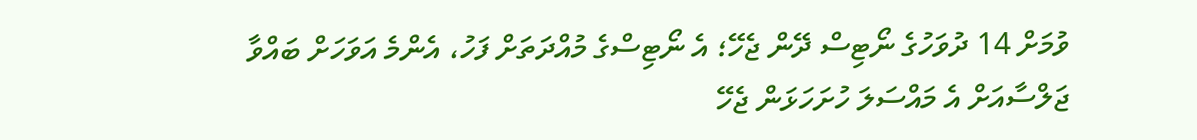ވުމަށް 14 ދުވަހުގެ ނޯޓިސް ދޭން ޖެހޭ؛ އެ ނޯޓިސްގެ މުއްދަތަށް ފަހު، އެންމެ އަވަހަށް ބައްވާ ޖަލްސާއަށް އެ މައްސަލަ ހުށަހަޅަން ޖެހޭ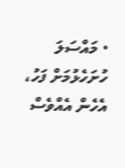• މައްސަލަ ހުށަހެޅުމަށް ފަހު، އެހެން އެއްވެސް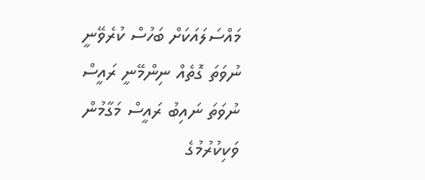މައްސަލައަކަށް ބަހުސް ކުރެވޭނީ ނުވަތަ ގޮތެއް ނިންމޭނީ ރައީސް ނުވަތަ ނައިބު ރައީސް މަގާމުން ވަކިކުރުމުގެ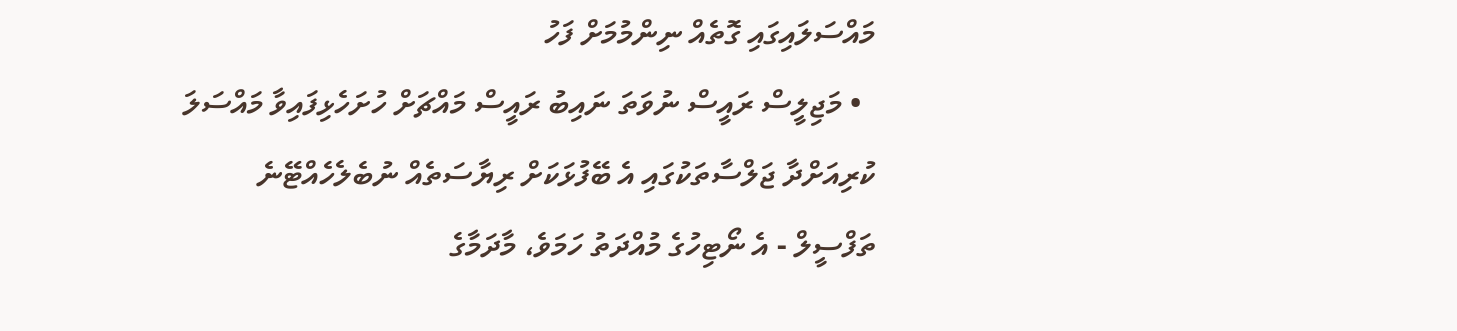މައްސަލައިގައި ގޮތެއް ނިންމުމަށް ފަހު
  • މަޖިލީސް ރައީސް ނުވަތަ ނައިބު ރައީސް މައްޗަށް ހުށަހެޅިފައިވާ މައްސަލަ ކުރިއަށްދާ ޖަލްސާތަކުގައި އެ ބޭފުޅަކަށް ރިޔާސަތެއް ނުބެލެހެއްޓޭނެ
ތަފްސީލް - އެ ނޯޓިހުގެ މުއްދަތު ހަމަވެ، މާދަމާގެ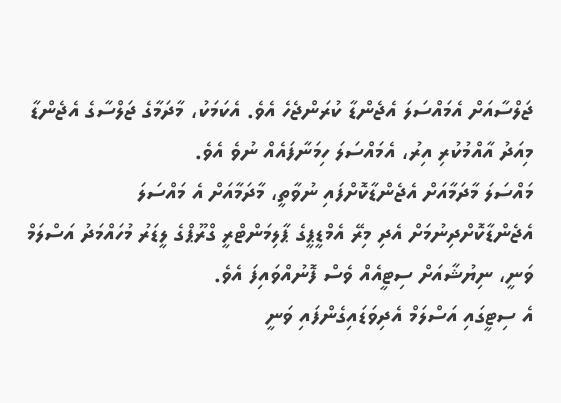ޖަލްސާއަށް އެމައްސަލަ އެޖެންޑާ ކުރަންޖެހެ އެވެ. އެކަމަކު، މާދަމާގެ ޖަލްސާގެ އެޖެންޑާ މިއަދު އާއްމުކުރި އިރު، އެމައްސަލަ ހިމަނާފައެއް ނުވެ އެވެ.
މައްސަލަ މާދަމާއަށް އެޖެންޑާކޮށްފައި ނުވާތީ، މާދަމާއަށް އެ މައްސަލަ އެޖެންޑާކޮށްދިނުމަށް އެދި މިރޭ އެމްޑީޕީގެ ޕާލިމަންޓްރީ ގްރޫޕްގެ ލީޑަރު މުހައްމަދު އަސްލަމް ވަނީ، ނިޔުޝާއަށް ސިޓީއެއް ވެސް ފޮނުއްވައިފަ އެވެ.
އެ ސިޓީގައި އަސްލަމް އެދިވަޑައިގެންފައި ވަނީ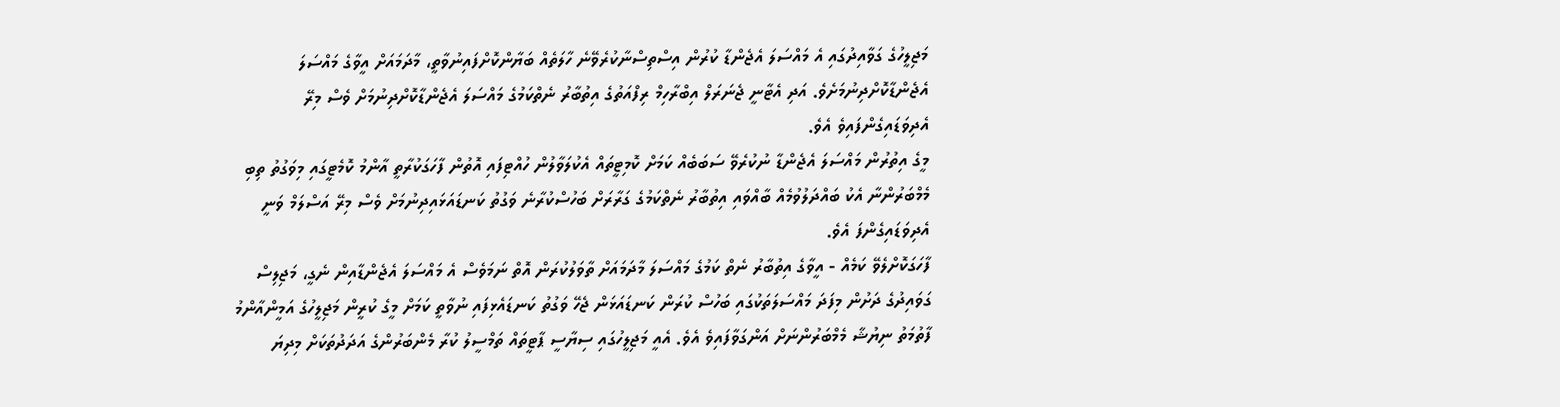މަޖިލީހުގެ ގަވާއިދުގައި އެ މައްސަލަ އެޖެންޑާ ކުރުން އިސްތިސްނާކުރެވޭނެ ހާލަތެއް ބަޔާންކޮށްފައިނުވާތީ، މާދަމައަށް އީވާގެ މައްސަލަ އެޖެންޑާކޮށްދިނުމަށެވެ. އަދި އެޓާނީ ޖެނަރަލް އިބްރާހިމް ރިފްއަތުގެ އިތުބާރު ނެތްކަމުގެ މައްސަލަ އެޖެންޑާކޮށްދިނުމަށް ވެސް މިރޭ އެދިވަޑައިގެންފައިވެ އެވެ.
މީގެ އިތުރުން މައްސަލަ އެޖެންޑާ ނުކުރެވޭ ސަބަބެއް ކަމަށް ކޮމިޓީތައް އެކުލަވާލުން ހުއްޓިފައި އޮތުން ފާހަގަކުރާތީ އާންމު ކޮމެޓީގައި މިވަގުތު ތިބި މެމްބަރުންނާ އެކު ބައްދަލުވުމެއް ބާއްވައި އިތުބާރު ނެތްކަމުގެ ގަރާރަށް ބަހުސްކުރާނެ ވަގުތު ކަނޑައަޅައިދިނުމަށް ވެސް މިރޭ އަސްލަމް ވަނީ އެދިވަޑައިގެންފަ އެވެ.
ފާހަގަކޮށްލެވޭ ކަމެއް - އީވާގެ އިތުބާރު ނެތް ކަމުގެ މައްސަލަ މާދަމައަށް ތާވަލުކުރަން އޮތް ނަމަވެސް އެ މައްސަލަ އެޖެންޑާއިން ނެގީ، މަޖިލިސް ގަވައިދުގެ ދަށުން މިފަދަ މައްސަލަތަކުގައި ބަހުސް ކުރަން ކަނޑައަޅަން ޖެހޭ ވަގުތު ކަނޑައެޅިފައި ނުވާތީ ކަމަށް މީގެ ކުރީން މަޖިލީހުގެ އަމީންއާންމު ފާތުމަތު ނިޔުޝާ މެމްބަރުންނަށް އަންގަވާފައިވެ އެވެ. އެއީ މަޖިލީހުގައި ސިޔާސީ ޕާޓީތައް ތަމްސީލު ކުރާ މެންބަރުންގެ އަދަދުތަކަށް މިދިޔަ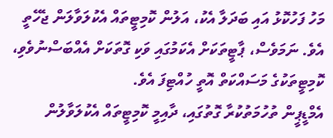މަހު ފަހުކޮޅު އައި ބަދަލާ އެކު، އަލުން ކޮމިޓީތައް އެކުލަވާލަން ޖެހޭތީ އެވެ. ނަމަވެސް، ޕާޓީތަކަށް އެކަމުގައި ވަކި ގޮތަކަށް އެއްބަސްނުވެވި، ކޮމިޓީތަކުގެ މަސައްކަތް އޮތީ ހުއްޓިފަ އެވެ.
އެމްޑީޕީން ތުހުމަތުކުރާ ގޮތުގައި، ދާއިމީ ކޮމިޓީތައް އެކުލަވާލުން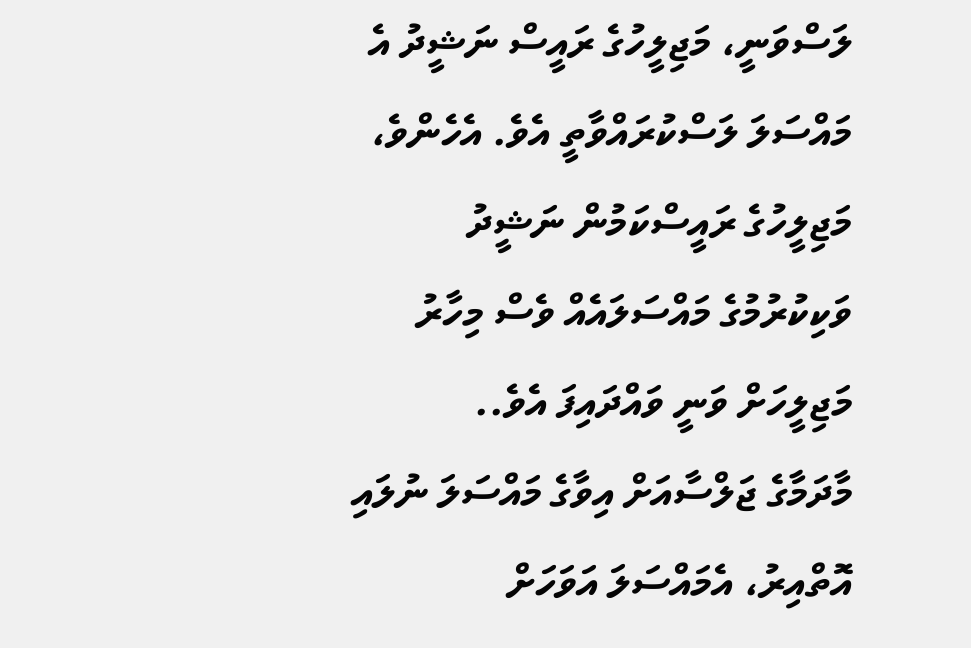ލަސްވަނީ، މަޖިލީހުގެ ރައީސް ނަޝީދު އެ މައްސަލަ ލަސްކުރައްވާތީ އެވެ. އެހެންވެ، މަޖިލީހުގެ ރައީސްކަމުން ނަޝީދު ވަކިކުރުމުގެ މައްސަލައެއް ވެސް މިހާރު މަޖިލީހަށް ވަނީ ވައްދައިފަ އެވެ..
މާދަމާގެ ޖަލްސާއަށް އިވާގެ މައްސަލަ ނުލައި އޮތްއިރު، އެމައްސަލަ އަވަހަށް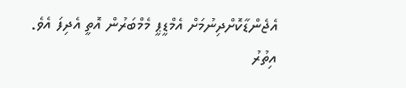އެޖެންޑާކޮށްދިނުމަށް އެމްޑީޕީ މެމްބަރުން އޮތީ އެދިފަ އެވެ.
އިތުރު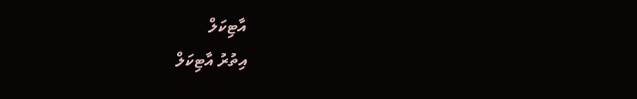އާޓިކަލް
އިތުރު އާޓިކަލް